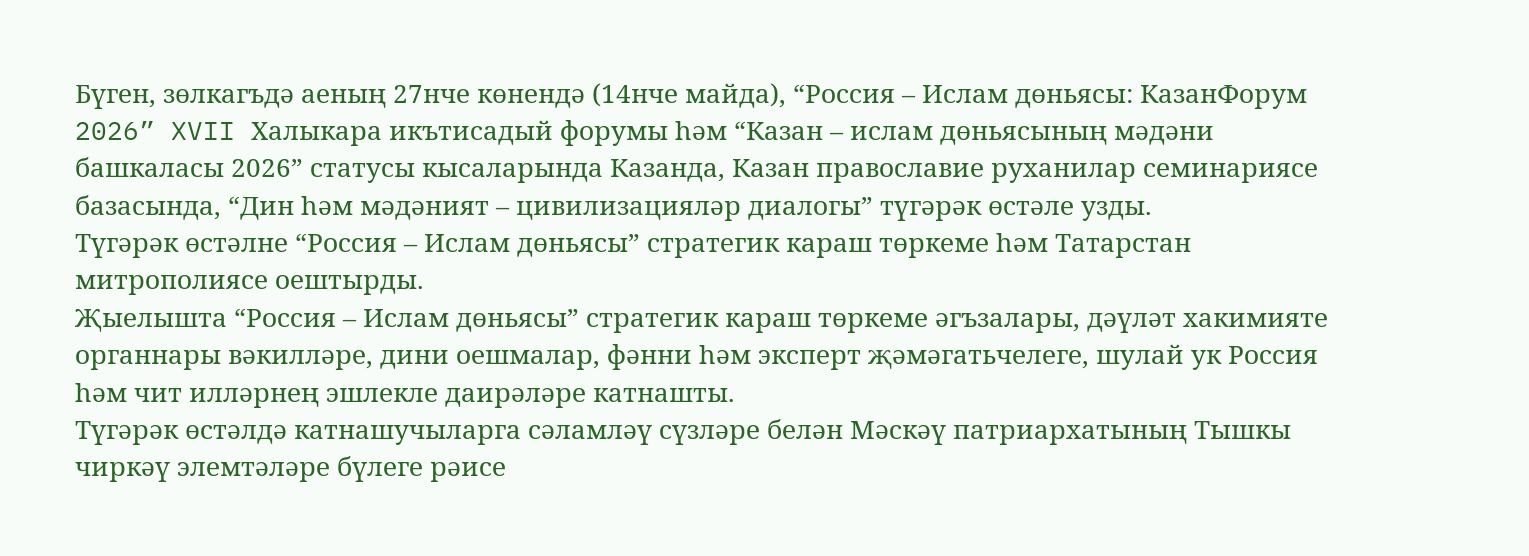Бүген, зөлкагъдә аеның 27нче көнендә (14нче майда), “Россия – Ислам дөньясы: КазанФорум 2026” XVII Халыкара икътисадый форумы һәм “Казан – ислам дөньясының мәдәни башкаласы 2026” статусы кысаларында Казанда, Казан православие руханилар семинариясе базасында, “Дин һәм мәдәният – цивилизацияләр диалогы” түгәрәк өстәле узды.
Түгәрәк өстәлне “Россия – Ислам дөньясы” стратегик караш төркеме һәм Татарстан митрополиясе оештырды.
Җыелышта “Россия – Ислам дөньясы” стратегик караш төркеме әгъзалары, дәүләт хакимияте органнары вәкилләре, дини оешмалар, фәнни һәм эксперт җәмәгатьчелеге, шулай ук Россия һәм чит илләрнең эшлекле даирәләре катнашты.
Түгәрәк өстәлдә катнашучыларга сәламләү сүзләре белән Мәскәү патриархатының Тышкы чиркәү элемтәләре бүлеге рәисе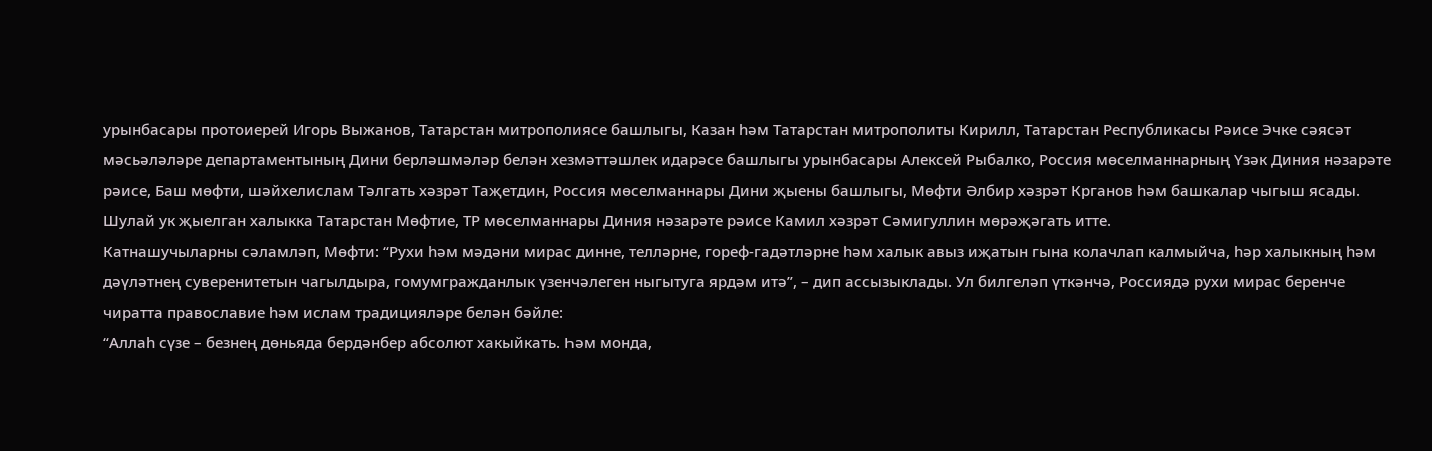урынбасары протоиерей Игорь Выжанов, Татарстан митрополиясе башлыгы, Казан һәм Татарстан митрополиты Кирилл, Татарстан Республикасы Рәисе Эчке сәясәт мәсьәләләре департаментының Дини берләшмәләр белән хезмәттәшлек идарәсе башлыгы урынбасары Алексей Рыбалко, Россия мөселманнарның Үзәк Диния нәзарәте рәисе, Баш мөфти, шәйхелислам Тәлгать хәзрәт Таҗетдин, Россия мөселманнары Дини җыены башлыгы, Мөфти Әлбир хәзрәт Крганов һәм башкалар чыгыш ясады. Шулай ук җыелган халыкка Татарстан Мөфтие, ТР мөселманнары Диния нәзарәте рәисе Камил хәзрәт Сәмигуллин мөрәҗәгать итте.
Катнашучыларны сәламләп, Мөфти: “Рухи һәм мәдәни мирас динне, телләрне, гореф-гадәтләрне һәм халык авыз иҗатын гына колачлап калмыйча, һәр халыкның һәм дәүләтнең суверенитетын чагылдыра, гомумгражданлык үзенчәлеген ныгытуга ярдәм итә”, – дип ассызыклады. Ул билгеләп үткәнчә, Россиядә рухи мирас беренче чиратта православие һәм ислам традицияләре белән бәйле:
“Аллаһ сүзе – безнең дөньяда бердәнбер абсолют хакыйкать. Һәм монда,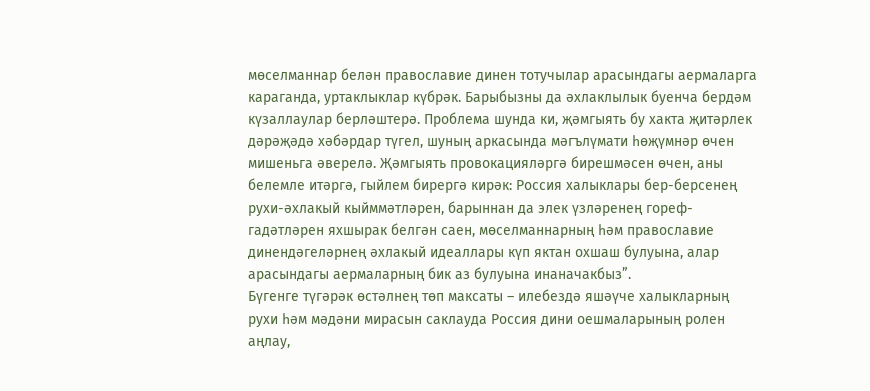мөселманнар белән православие динен тотучылар арасындагы аермаларга караганда, уртаклыклар күбрәк. Барыбызны да әхлаклылык буенча бердәм күзаллаулар берләштерә. Проблема шунда ки, җәмгыять бу хакта җитәрлек дәрәҗәдә хәбәрдар түгел, шуның аркасында мәгълүмати һөҗүмнәр өчен мишеньга әверелә. Җәмгыять провокацияләргә бирешмәсен өчен, аны белемле итәргә, гыйлем бирергә кирәк: Россия халыклары бер-берсенең рухи-әхлакый кыйммәтләрен, барыннан да элек үзләренең гореф-гадәтләрен яхшырак белгән саен, мөселманнарның һәм православие динендәгеләрнең әхлакый идеаллары күп яктан охшаш булуына, алар арасындагы аермаларның бик аз булуына инаначакбыз”.
Бүгенге түгәрәк өстәлнең төп максаты – илебездә яшәүче халыкларның рухи һәм мәдәни мирасын саклауда Россия дини оешмаларының ролен аңлау,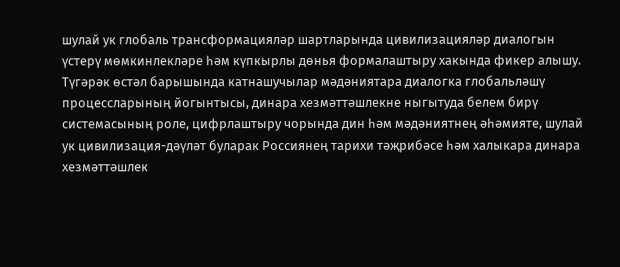шулай ук глобаль трансформацияләр шартларында цивилизацияләр диалогын үстерү мөмкинлекләре һәм күпкырлы дөнья формалаштыру хакында фикер алышу.
Түгәрәк өстәл барышында катнашучылар мәдәниятара диалогка глобальләшү процессларының йогынтысы, динара хезмәттәшлекне ныгытуда белем бирү системасының роле, цифрлаштыру чорында дин һәм мәдәниятнең әһәмияте, шулай ук цивилизация-дәүләт буларак Россиянең тарихи тәҗрибәсе һәм халыкара динара хезмәттәшлек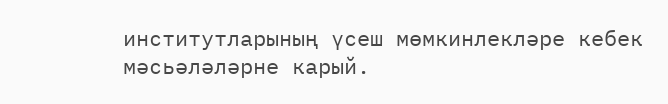институтларының үсеш мөмкинлекләре кебек мәсьәләләрне карый.